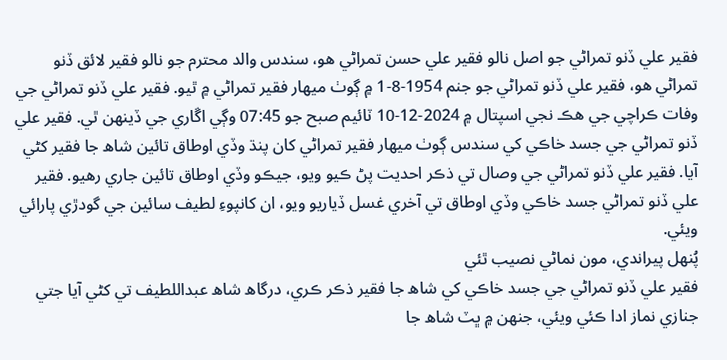فقير علي ڏنو تمراڻي جو اصل نالو فقير علي حسن تمراڻي ھو، سندس والد محترم جو نالو فقير لائق ڏنو تمراڻي ھو، فقير علي ڏنو تمراڻي جو جنم 1954-8-1 ۾ ڳوٺ ميھار فقير تمراڻي ۾ ٿيو. فقير علي ڏنو تمراڻي جي وفات ڪراچي جي ھڪ نجي اسپتال ۾ 2024-12-10 ٽائيم صبح جو 07:45 وڳي اڱاري جي ڏينھن ٿي. فقير علي ڏنو تمراڻي جي جسد خاڪي کي سندس ڳوٺ ميھار فقير تمراڻي کان پنڌ وڏي اوطاق تائين شاھ جا فقير کڻي آيا. فقير علي ڏنو تمراڻي جي وصال تي ذڪر احديت پڻ ڪيو ويو، جيڪو وڏي اوطاق تائين جاري رھيو. فقير علي ڏنو تمراڻي جسد خاڪي وڏي اوطاق تي آخري غسل ڏياريو ويو، ان کانپوءِ لطيف سائين جي گودڙي پارائي ويئي.
پُنھل پيراندي، مون نماڻي نصيب ٿئي
فقير علي ڏنو تمراڻي جي جسد خاڪي کي شاھ جا فقير ذڪر ڪري، درگاھ شاھ عبداللطيف تي کڻي آيا جتي جنازي نماز ادا ڪئي ويئي، جنھن ۾ ڀٽ شاھ جا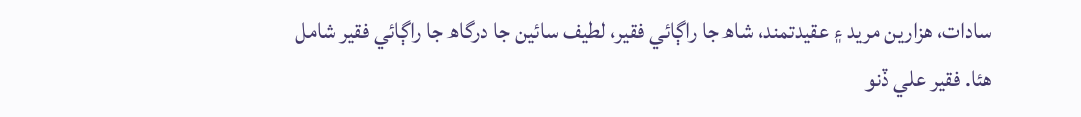سادات، ھزارين مريد ۽ عقيدتمند، شاھ جا راڳائي فقير، لطيف سائين جا درگاھ جا راڳائي فقير شامل ھئا. فقير علي ڏنو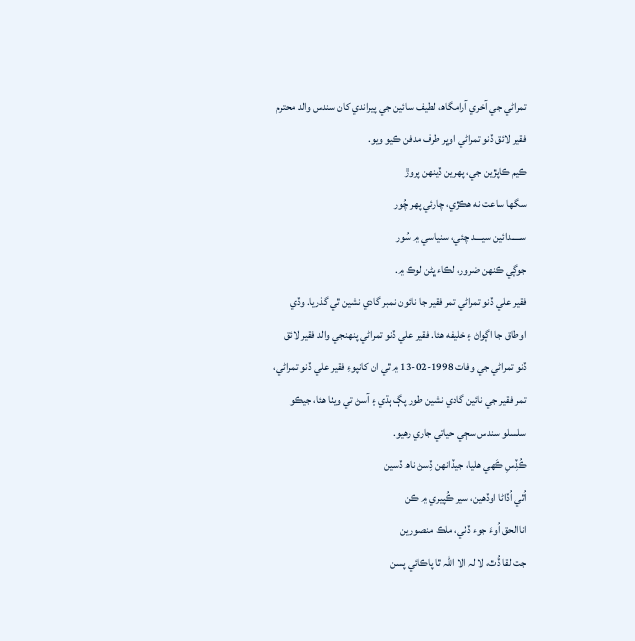تمراڻي جي آخري آرامگاھ، لطيف سائين جي پيراندي کان سندس والد محترم فقير لائق ڏنو تمراڻي اوڀر طرف مدفن ڪيو ويو.
ڪيم ڪاپڙين جي، پھرين ڏينھن پروڙ
سگھا ساعت نه ھڪڙي، چارئي پھر چُور
ســـــدائين سيــــد چئي، سنياسي ۾ سُور
جوڳي ڪنھن ضرور، لڪاء ڀڻن لوڪ ۾.
فقير علي ڏنو تمراڻي تمر فقير جا نائون نمبر گادي نشين ٿي گذريا. وڏي اوطاق جا اڳواڻ ۽ خليفه ھئا. فقير علي ڏنو تمراڻي پنھنجي والد فقير لائق ڏنو تمراڻي جي وفات 1998-02-13 ۾ ٿي ان کانپوءِ فقير علي ڏنو تمراڻي، تمر فقير جي نائين گادي نشين طور پڳ ٻڌي ۽ آسڻ تي ويٺا ھئا، جيڪو سلسلو سندس سڄي حياتي جاري رھيو.
ڪُڏِسِ ڪَھي ھليا، جيڏانھن ڏِسڻ ناھ ڏسين
اُٿي اُڏاڻا اوڏھين، سير ڪُپيري ۾ ڪن
اناالحق اُوءَ جوء ڏٺي، ملڪ منصورين
جت لقا ڏُٿ، لا لہ الا اللہ ٿا پاڪائي پسن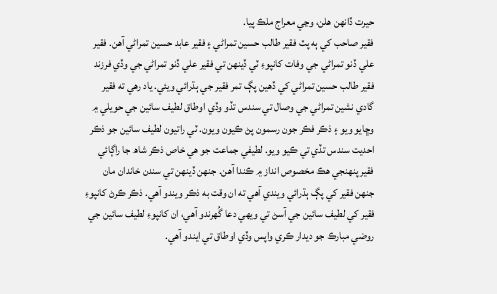حيرت ڏانھن ھلن، وڃي معراج ملڪ پيا.
فقير صاحب کي ٻه پٽ فقير طالب حسين تمراڻي ۽ فقير عابد حسين تمراڻي آھن. فقير علي ڏنو تمراڻي جي وفات کانپوءِ ٽي ڏينھن تي فقير علي ڏنو تمراڻي جي وڏي فرزند فقير طالب حسين تمراڻي کي ڏھين پڳ تمر فقير جي ٻڌرائي ويئي. ياد رھي ته فقير گادي نشين تمراڻي جي وصال تي سندس تڏو وڏي اوطاق لطيف سائين جي حويلي ۾ وڇايو ويو ۽ ذڪر فڪر جون رسمون پڻ ڪيون ويون. ٽي راتيون لطيف سائين جو ذڪر احديت سندس تڏي تي ڪيو ويو. لطيفي جماعت جو ھي خاص ذڪر شاھ جا راڳائي فقير پنھنجي ھڪ مخصوص انداز ۾ ڪندا آھن. جنھن ڏينھن تي سندن خاندان مان جنھن فقير کي پڳ ٻڌرائي ويندي آھي ته ان وقت به ذڪر ويندو آھي. ذڪر ڪرڻ کانپوءِ فقير کي لطيف سائين جي آسڻ تي ويھي دعا گُھرندو آھي، ان کانپوءِ لطيف سائين جي روضي مبارڪ جو ديدار ڪري واپس وڏي اوطاق تي ايندو آھي.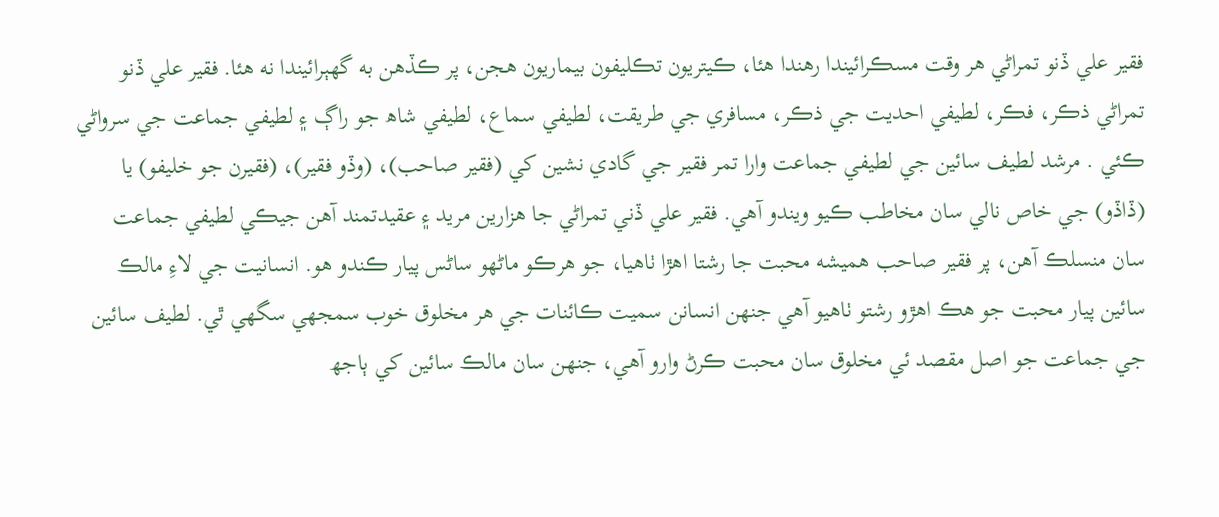فقير علي ڏنو تمراڻي ھر وقت مسڪرائيندا رھندا ھئا، ڪيتريون تڪليفون بيماريون ھجن، پر ڪڏھن به گھٻرائيندا نه ھئا. فقير علي ڏنو تمراڻي ذڪر، فڪر، لطيفي احديت جي ذڪر، مسافري جي طريقت، لطيفي سماع، لطيفي شاھ جو راڳ ۽ لطيفي جماعت جي سرواڻي ڪئي . مرشد لطيف سائين جي لطيفي جماعت وارا تمر فقير جي گادي نشين کي (فقير صاحب)، (وڏو فقير)، (فقيرن جو خليفو) يا (ڏاڏو) جي خاص نالي سان مخاطب ڪيو ويندو آھي. فقير علي ڏني تمراڻي جا ھزارين مريد ۽ عقيدتمند آھن جيڪي لطيفي جماعت سان منسلڪ آھن، پر فقير صاحب ھميشه محبت جا رشتا اھڙا ٺاھيا، جو ھرڪو ماڻھو ساڻس پيار ڪندو ھو. انسانيت جي لاءِ مالڪ سائين پيار محبت جو ھڪ اھڙو رشتو ٺاھيو آھي جنھن انسانن سميت ڪائنات جي ھر مخلوق خوب سمجھي سگھي ٿي. لطيف سائين جي جماعت جو اصل مقصد ئي مخلوق سان محبت ڪرڻ وارو آھي، جنھن سان مالڪ سائين کي ٻاجھ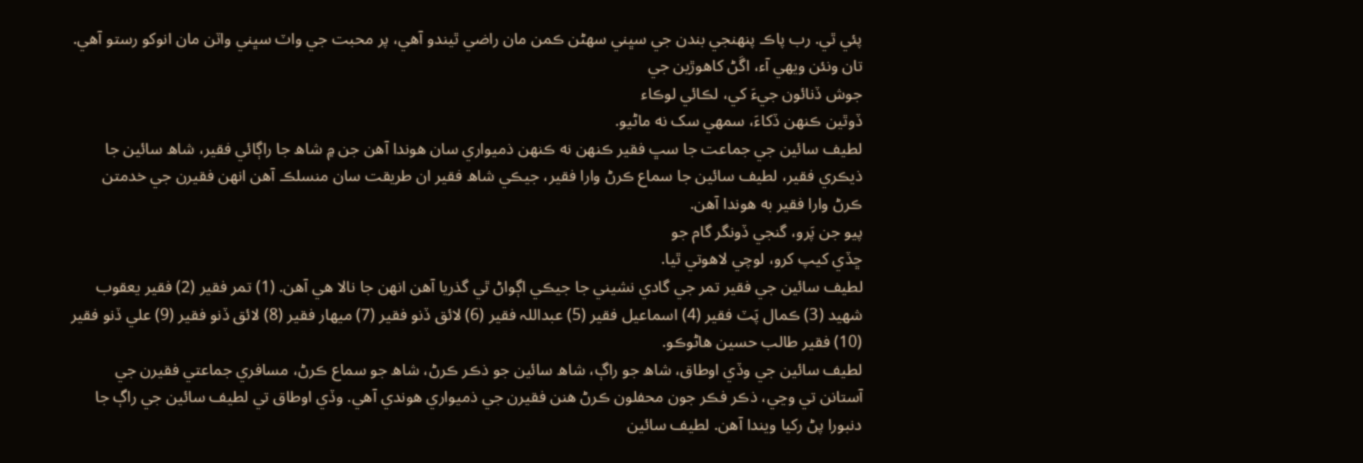پئي ٿي. رب پاڪ پنھنجي بندن جي سڀني سھڻن ڪمن مان راضي ٿيندو آھي، پر محبت جي واٽ سڀني واٽن مان انوکو رستو آھي.
تان ونئن ويھي آء، اڱڻ کاھوڙين جي
جوش ڏنائون جيءَ کي، لڪائي لوڪاء
ڏوٿين ڪنھن ڏکاءَ، سمھي سک نه ماڻيو.
لطيف سائين جي جماعت جا سڀ فقير ڪنھن نه ڪنھن ذميواري سان ھوندا آھن جن ۾ شاھ جا راڳائي فقير، شاھ سائين جا ذيڪري فقير، لطيف سائين جا سماع ڪرڻ وارا فقير، جيڪي شاھ فقير ان طريقت سان منسلڪ آھن انھن فقيرن جي خدمتن ڪرڻ وارا فقير به ھوندا آھن.
پيو جن پَرو، گنجي ڏونگر گام جو
ڇڏي کيپ کرو، لوچي لاھوتي ٿيا.
لطيف سائين جي فقير تمر جي گادي نشيني جا جيڪي اڳواڻ ٿي گذريا آھن انھن جا نالا ھي آھن. (1) تمر فقير (2) فقير يعقوب شهيد (3) ڪمال پَٽ فقير (4) اسماعيل فقير (5) عبداللہ فقير (6) لائق ڏنو فقير (7) ميھار فقير (8) لائق ڏنو فقير (9) علي ڏنو فقير (10) فقير طالب حسين ھاڻوڪو.
لطيف سائين جي وڏي اوطاق، شاھ جو راڳ، شاھ سائين جو ذڪر ڪرڻ، شاھ جو سماع ڪرڻ، مسافري جماعتي فقيرن جي آستانن تي وڃي، ذڪر فڪر جون محفلون ڪرڻ ھنن فقيرن جي ذميواري ھوندي آھي. وڏي اوطاق تي لطيف سائين جي راڳ جا دنبورا پڻ رکيا ويندا آھن. لطيف سائين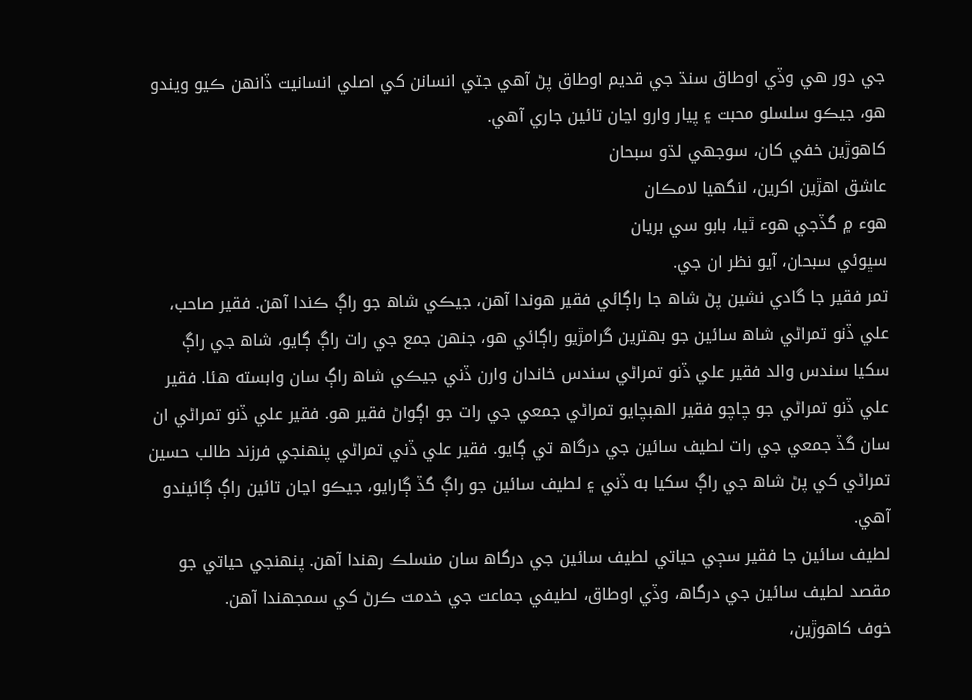جي دور ھي وڏي اوطاق سنڌ جي قديم اوطاق پڻ آھي جتي انسانن کي اصلي انسانيت ڏانھن ڪيو ويندو ھو، جيڪو سلسلو محبت ۽ پيار وارو اڃان تائين جاري آھي.
کاھوڙين خفي کان، سوجھي لڌو سبحان
عاشق اھڙين اکرين، لنگھيا لامڪان
ھوء ۾ گڏجي ھوء ٿيا، بابو سي بريان
سڀوئي سبحان، آيو نظر ان جي.
تمر فقير جا گادي نشين پڻ شاھ جا راڳائي فقير ھوندا آھن، جيڪي شاھ جو راڳ ڪندا آھن. فقير صاحب، علي ڏنو تمراڻي شاھ سائين جو بھترين گرامڙيو راڳائي ھو، جنھن جمع جي رات راڳ ڳايو، شاھ جي راڳ سکيا سندس والد فقير علي ڏنو تمراڻي سندس خاندان وارن ڏني جيڪي شاھ راڳ سان وابسته ھئا. فقير علي ڏنو تمراڻي جو چاچو فقير الهبچايو تمراڻي جمعي جي رات جو اڳواڻ فقير ھو. فقير علي ڏنو تمراڻي ان سان گڏ جمعي جي رات لطيف سائين جي درگاھ تي ڳايو. فقير علي ڏني تمراڻي پنھنجي فرزند طالب حسين تمراڻي کي پڻ شاھ جي راڳ سکيا به ڏني ۽ لطيف سائين جو راڳ گڏ ڳارايو، جيڪو اڃان تائين راڳ ڳائيندو آھي.
لطيف سائين جا فقير سڄي حياتي لطيف سائين جي درگاھ سان منسلڪ رھندا آھن. پنھنجي حياتي جو مقصد لطيف سائين جي درگاھ، وڏي اوطاق، لطيفي جماعت جي خدمت ڪرڻ کي سمجھندا آھن.
خوف کاھوڙين،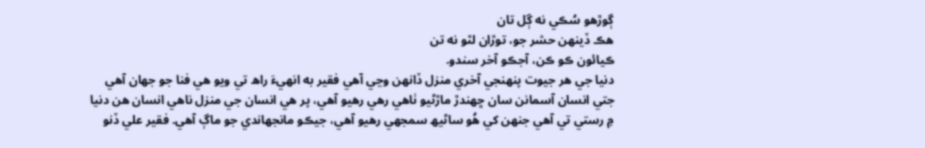ڳوڙھو سُڪي نه ڳل تان
ھڪ ڏينھن حشر جو، توڙان لٿو نه تن
ڪيائون ڪو ڪن، آجڪو آخر سندو.
دنيا جي ھر جيوت پنھنجي آخري منزل ڏانھن وڃي آھي فقير به انھيءَ راھ تي ويو ھي فنا جو جھان آھي جتي انسان آسمانن سان ڇھندڙ ماڙڻيو ٺاھي رھي رھيو آھي، پر ھي انسان جي منزل ناھي انسان ھن دنيا ۾ رستي تي آھي جنھن کي ھُو ساڻيھ سمجھي رھيو آھي، جيڪو مانجھاندي جو ماڳ آھي. فقير علي ڏنو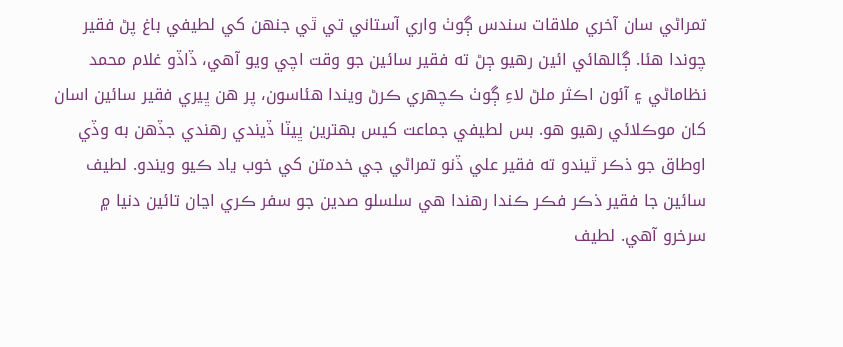تمراڻي سان آخري ملاقات سندس ڳوٺ واري آستاني تي ٿي جنھن کي لطيفي باغ پڻ فقير چوندا ھئا. ڳالھائي ائين رھيو ڄڻ ته فقير سائين جو وقت اچي ويو آھي، ڏاڏو غلام محمد نظاماڻي ۽ آئون اڪثر ملڻ لاءِ ڳوٺ ڪچھري ڪرڻ ويندا ھئاسون، پر ھن ڀيري فقير سائين اسان کان موڪلائي رھيو ھو. بس لطيفي جماعت کيس بھترين ڀيٽا ڏيندي رھندي جڏھن به وڏي اوطاق جو ذڪر ٿيندو ته فقير علي ڏنو تمراڻي جي خدمتن کي خوب ياد ڪيو ويندو. لطيف سائين جا فقير ذڪر فڪر ڪندا رھندا ھي سلسلو صدين جو سفر ڪري اڃان تائين دنيا ۾ سرخرو آھي. لطيف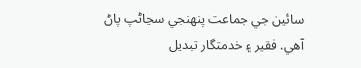سائين جي جماعت پنھنجي سڃاڻپ پاڻ آھي. فقير ۽ خدمتگار تبديل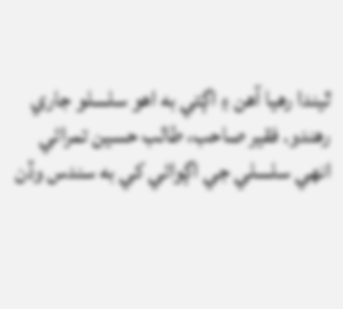ٿيندا رھيا آھن ۽ اڳتي به اھو سلسلو جاري رھندو. فقير صاحب، طالب حسين تمراڻي انھي سلسلي جي اڳواڻي کي به سندس وڏن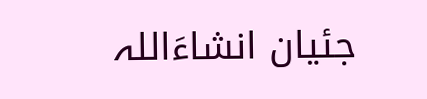جئيان انشاءَاللہ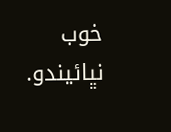خوب نڀائيندو.